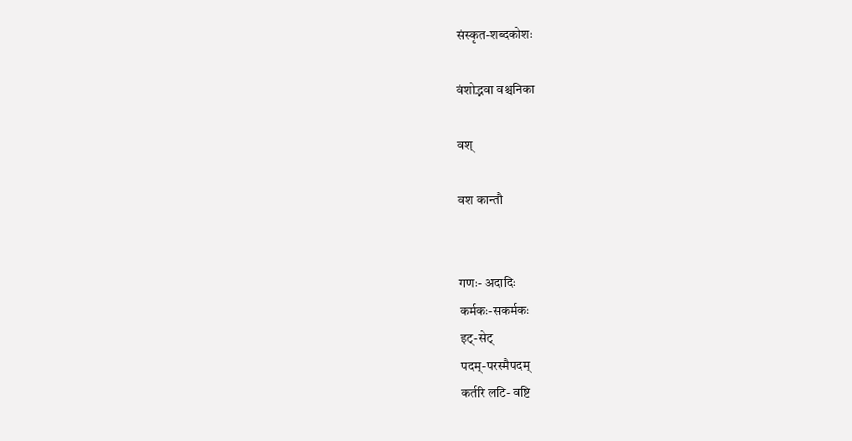संस्कृत-शब्दकोशः

वंशोद्भवा वश्चनिका

वश्

वश कान्तौ


गणः- अदादिः
कर्मकः-सकर्मकः
इट्-सेट्
पदम्-परस्मैपदम्
कर्तरि लटि- वष्टि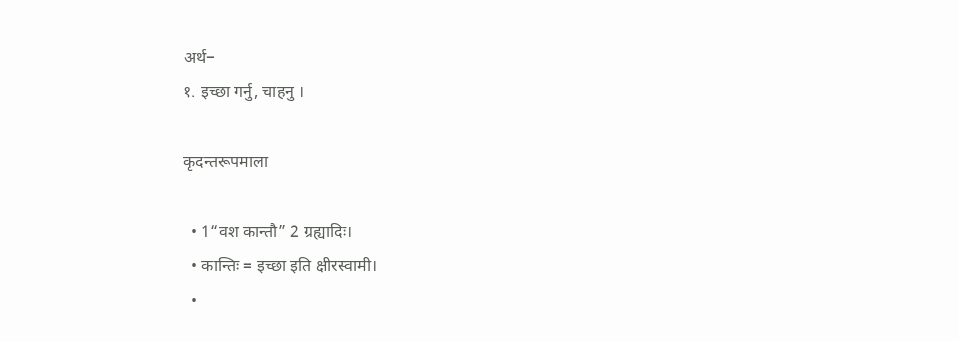अर्थ−
१. इच्छा गर्नु, चाहनु ।

कृदन्तरूपमाला

  • 1“वश कान्तौ” 2 ग्रह्यादिः।
  • कान्तिः = इच्छा इति क्षीरस्वामी।
  •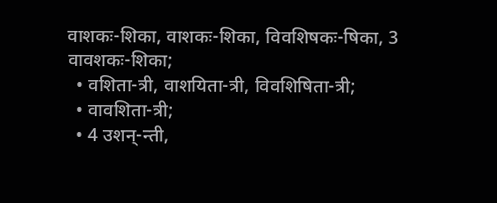वाशकः-शिका, वाशकः-शिका, विवशिषकः-षिका, 3 वावशकः-शिका;
  • वशिता-त्री, वाशयिता-त्री, विवशिषिता-त्री;
  • वावशिता-त्री;
  • 4 उशन्-न्ती,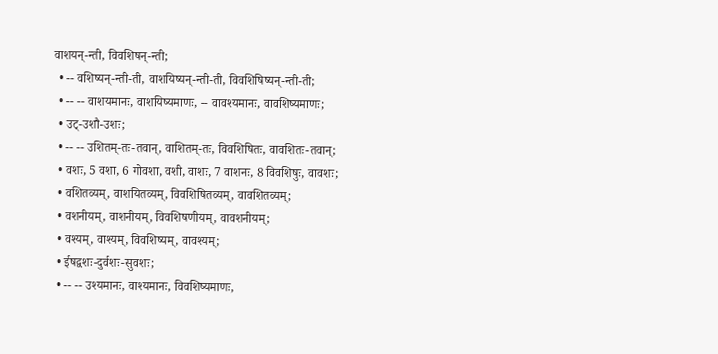वाशयन्-न्ती, विवशिषन्-न्ती;
  • -- वशिष्यन्-न्ती-ती, वाशयिष्यन्-न्ती-ती, विवशिषिष्यन्-न्ती-ती;
  • -- -- वाशयमानः, वाशयिष्यमाणः, -- वावश्यमानः, वावशिष्यमाणः;
  • उट्-उशौ-उशः;
  • -- -- उशितम्-तः-तवान्, वाशितम्-तः, विवशिषितः, वावशितः-तवान्;
  • वशः, 5 वशा, 6 गोवशा, वशी, वाशः, 7 वाशनः, 8 विवशिषुः, वावशः;
  • वशितव्यम्, वाशयितव्यम्, विवशिषितव्यम्, वावशितव्यम्;
  • वशनीयम्, वाशनीयम्, विवशिषणीयम्, वावशनीयम्;
  • वश्यम्, वाश्यम्, विवशिष्यम्, वावश्यम्;
  • ईषद्वशः-दुर्वशः-सुवशः;
  • -- -- उश्यमानः, वाश्यमानः, विवशिष्यमाणः,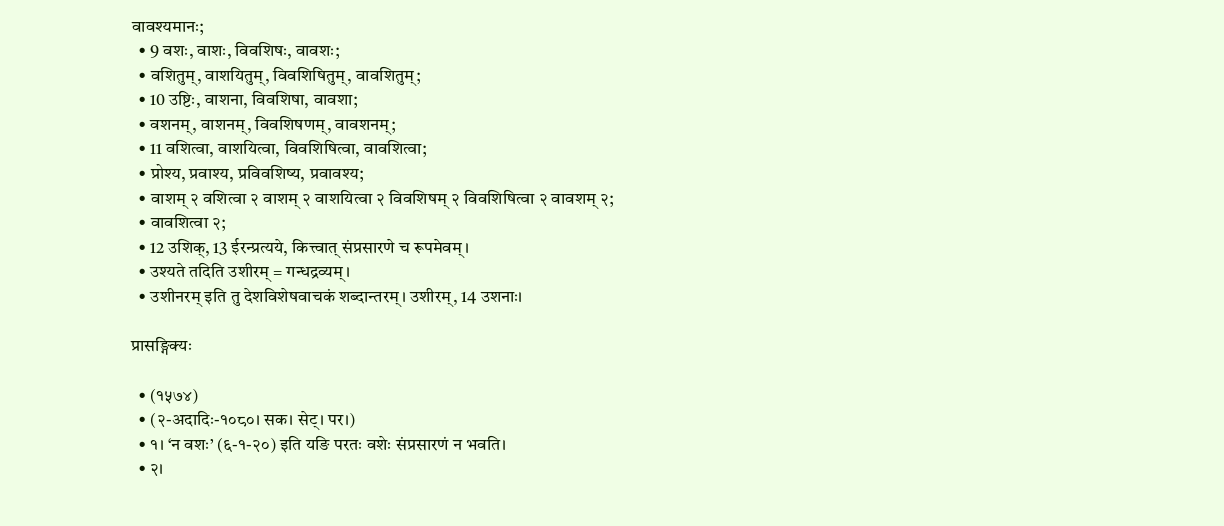वावश्यमानः;
  • 9 वशः, वाशः, विवशिषः, वावशः;
  • वशितुम्, वाशयितुम्, विवशिषितुम्, वावशितुम्;
  • 10 उष्टिः, वाशना, विवशिषा, वावशा;
  • वशनम्, वाशनम्, विवशिषणम्, वावशनम्;
  • 11 वशित्वा, वाशयित्वा, विवशिषित्वा, वावशित्वा;
  • प्रोश्य, प्रवाश्य, प्रविवशिष्य, प्रवावश्य;
  • वाशम् २ वशित्वा २ वाशम् २ वाशयित्वा २ विवशिषम् २ विवशिषित्वा २ वावशम् २;
  • वावशित्वा २;
  • 12 उशिक्, 13 ईरन्प्रत्यये, कित्त्वात् संप्रसारणे च रूपमेवम्।
  • उश्यते तदिति उशीरम् = गन्धद्रव्यम्।
  • उशीनरम् इति तु देशविशेषवाचकं शब्दान्तरम्। उशीरम्, 14 उशनाः।

प्रासङ्गिक्यः

  • (१५७४)
  • (२-अदादिः-१०८०। सक। सेट्। पर।)
  • १। ‘न वशः’ (६-१-२०) इति यङि परतः वशेः संप्रसारणं न भवति।
  • २।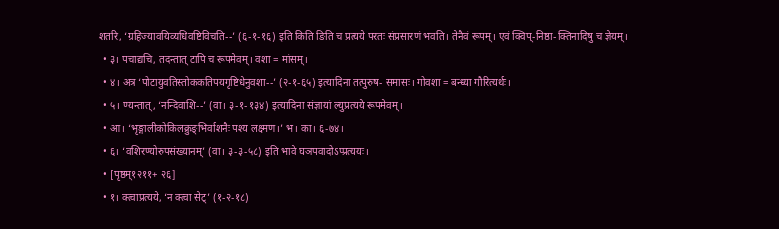शतरि, ‘ग्रहिज्यावयिव्यधिवष्टिविचति--’ (६-१-१६) इति किति ङिति च प्रत्यये परतः संप्रसारणं भवति। तेनैवं रूपम्। एवं क्विप्-निष्ठा-क्तिनादिषु च ज्ञेयम्।
  • ३। पचाद्यचि, तदन्तात् टापि च रूपमेवम्। वशा = मांसम्।
  • ४। अत्र ‘पोटायुवतिस्तोककतिपयगृष्टिधेनुवशा--’ (२-१-६५) इत्यादिना तत्पुरुष- समासः। गोवशा = बन्ध्या गौरित्यर्थः।
  • ५। ण्यन्तात्, ‘नन्दिवाशि--’ (वा। ३-१-१३४) इत्यादिना संज्ञायां ल्युप्रत्यये रूपमेवम्।
  • आ। ‘भृङ्गालीकोकिलक्रुङ्भिर्वाशनैः पश्य लक्ष्मण।’ भ। का। ६-७४।
  • ६। ‘वशिरण्योरुपसंख्यानम्’ (वा। ३-३-५८) इति भावे घञपवादोऽप्प्रत्ययः।
  • [पृष्ठम्१२११+ २६]
  • १। क्त्वाप्रत्यये, ‘न क्त्वा सेट्’ (१-२-१८)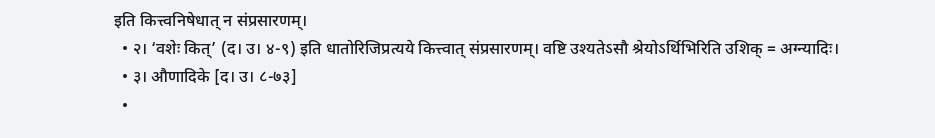इति कित्त्वनिषेधात् न संप्रसारणम्।
  • २। ‘वशेः कित्’ (द। उ। ४-९) इति धातोरिजिप्रत्यये कित्त्वात् संप्रसारणम्। वष्टि उश्यतेऽसौ श्रेयोऽर्थिभिरिति उशिक् = अग्न्यादिः।
  • ३। औणादिके [द। उ। ८-७३]
  •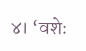४। ‘वशेः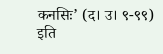कनसिः’ (द। उ। ९-९९) इति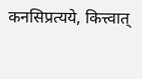कनसिप्रत्यये, कित्त्वात्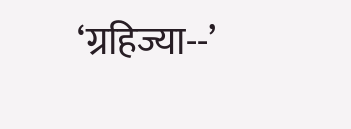‘ग्रहिज्या--’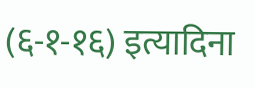(६-१-१६) इत्यादिना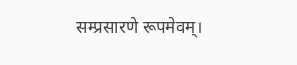सम्प्रसारणे रूपमेवम्।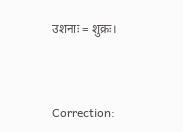उशनाः = शुक्रः।



Correction: